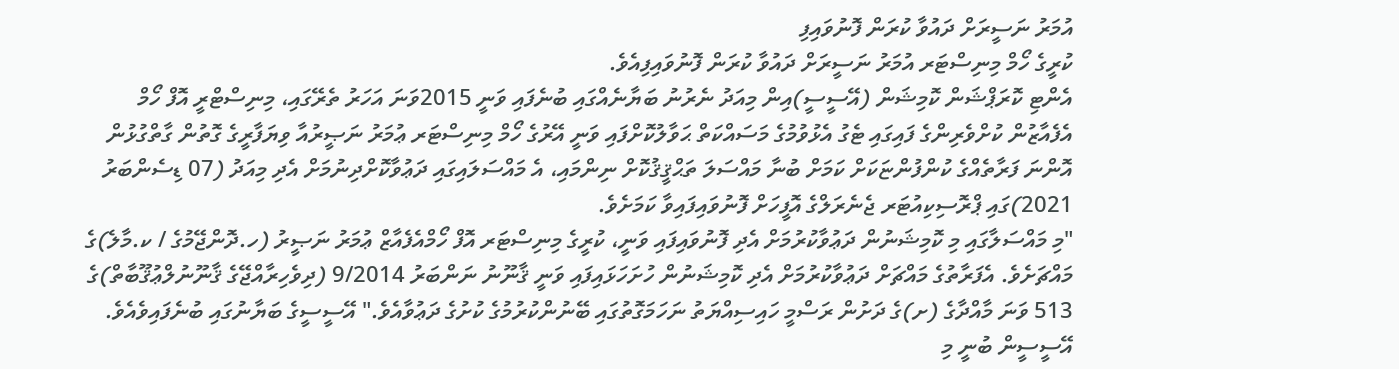އުމަރު ނަސީރަށް ދައުވާ ކުރަން ފޮނުވައިފި
ކުރީގެ ހޯމް މިނިސްޓަރ އުމަރު ނަސީރަށް ދައުވާ ކުރަން ފޮނުވައިފިއެވެ.
އެންޓި ކޮރަޕްޝަން ކޮމިޝަން (އޭސީސީ)އިން މިއަދު ނެރުނު ބަޔާނެއްގައި ބުނެފައި ވަނީ 2015ވަނަ އަހަރު ތެރޭގައި، މިނިސްޓްރީ އޮފް ހޯމް އެފެއާޒުން ކުށްވެރިންގެ ފައިގައި ޓެގު އެޅުވުމުގެ މަސައްކަތް ޙަވާލުކޮށްފައި ވަނީ އޭރުގެ ހޯމް މިނިސްޓަރ ޢުމަރު ނަޞީރުއާ ވިޔަފާރީގެ ގޮތުން ގާތްގުޅުން އޮންނަ ފަރާތެއްގެ ކުންފުންޏަކަށް ކަމަށް ބުނާ މައްސަލަ ތަޙްޤީޤުކޮށް ނިންމައި، އެ މައްސަލައިގައި ދަޢުވާކޮށްދިނުމަށް އެދި މިއަދު (07 ޑިސެންބަރު 2021)ގައި ޕްރޮސިކިއުޓަރ ޖެނެރަލްގެ އޮފީހަށް ފޮނުވައިފައިވާ ކަމަށެވެ.
"މި މައްސަލާގައި މި ކޮމިޝަނުން ދަޢުވާކުރުމަށް އެދި ފޮނުވައިފައި ވަނީ، ކުރީގެ މިނިސްޓަރ އޮފް ހޯމްއެފެއާޒް ޢުމަރު ނަޞީރު (ހ.ދޮންޖޭމުގެ / ކ.މާލެ)ގެ މައްޗަށެވެ. އެފަރާތުގެ މައްޗަށް ދަޢުވާކުރުމަށް އެދި ކޮމިޝަނުން ހުށަހަޅައިފައި ވަނީ ޤާނޫނު ނަންބަރު 9/2014 (ދިވެހިރާއްޖޭގެ ޤާނޫނުލްޢުޤޫބާތް)ގެ 513 ވަނަ މާއްދާގެ (ށ)ގެ ދަށުން ރަސްމީ ހައިސިއްޔަތު ނަހަމަގޮތުގައި ބޭނުންކުރުމުގެ ކުށުގެ ދަޢުވާއެވެ." އޭސީސީގެ ބަޔާނުގައި ބުނެފައިވެއެވެ.
އޭސީސީން ބުނީ މި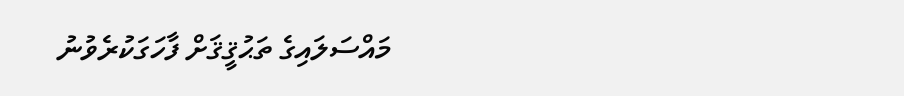މައްސަލައިގެ ތަޙުޤީޤަށް ފާހަގަކުރެވުނު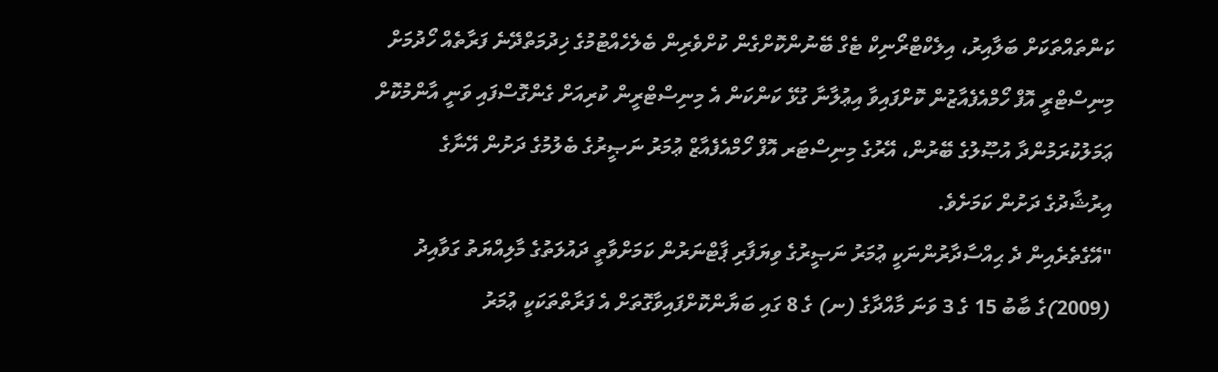ކަންތައްތަކަށް ބަލާއިރު، އިލެކްޓްރޯނިކް ޓެގް ބޭނުންކޮށްގެން ކުށްވެރިން ބެލެހެއްޓުމުގެ ޚިދުމަތްދޭނެ ފަރާތެއް ހޯދުމަށް މިނިސްޓްރީ އޮފް ހޯމްއެފެއާޒުން ކޮށްފައިވާ އިޢުލާނާ ގުޅޭ ކަންކަން އެ މިނިސްޓްރީން ކުރިއަށް ގެންގޮސްފައި ވަނީ އާންމުކޮށް ޢަމަލުކުރަމުންދާ އުޞޫލުގެ ބޭރުން، އޭރުގެ މިނިސްޓަރ އޮފް ހޯމްއެފެއާޒް ޢުމަރު ނަޞީރުގެ ބެލުމުގެ ދަށުން އޭނާގެ އިރުޝާދުގެ ދަށުން ކަމަށެވެ.
"އޭގެތެރެއިން ދެ ޙިއްސާދާރުންނަކީ ޢުމަރު ނަޞީރުގެ ވިޔަފާރި ޕާޓްނަރުން ކަމަށްވާތީ ދައުލަތުގެ މާލިއްޔަތު ގަވާއިދު (2009)ގެ ބާބު 15 ގެ 3 ވަނަ މާއްދާގެ (ނ) ގެ 8 ގައި ބަޔާންކޮށްފައިވާގޮތަށް އެ ފަރާތްތަކަކީ ޢުމަރު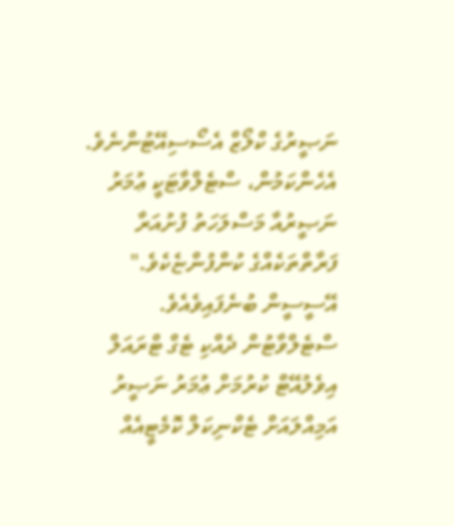ނަޞީރުގެ ކްލޯޒް އެސޯސިއޭޓުންނެވެ. އެހެންކަމުން، ސްޓެލްވާޓަކީ ޢުމަރު ނަޞީރުއާ މަސްލަހަތު ފުށުއަރާ ފަރާތްތަކެއްގެ ކުންފުންޏެކެވެ." އޭސީސީން ބުނެފައިވެއެވެ.
ސްޓެލްވާޓުން ދެއްކި ޓެގް ޓްރައަލް އިވެލުއޭޓް ކުރުމަށް ޢުމަރު ނަޞީރު އަމިއްލައަށް ޓެކްނިކަލް ކޮމެޓީއެއް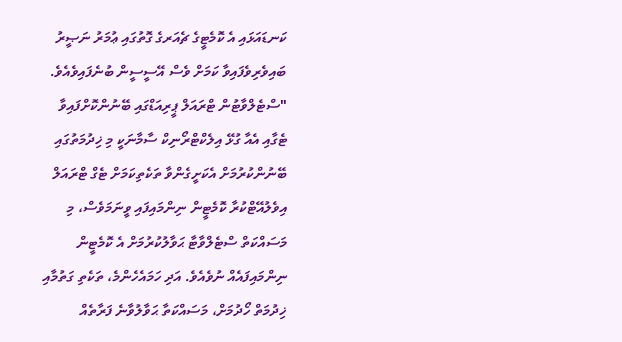ކަނޑައަޅައި އެ ކޮމެޓީގެ ޗެއަރގެ ގޮތުގައި ޢުމަރު ނަޞީރު ބައިވެރިވެފައިވާ ކަމަށް ވެސް އޭސީސީން ބުނެފައިވެއެވެ.
"ސްޓެލްވާޓުން ޓްރައަލް ޕީރިއަޑްގައި ބޭނުންކޮށްފައިވާ ޓެގާއި އެއާ ގުޅޭ އިލެކްޓްރޯނިކް ސާމާނަކީ މި ޚިދުމަތުގައި ބޭނުންކުރުމަށް އެކަށީގެންވާ ތަކެތިކަމަށް ޓެގް ޓްރައަލް އިވެލުއޭޓްކުރާ ކޮމެޓީން ނިންމައިފައި ވީނަމަވެސް، މި މަސައްކަތް ސްޓެލްވާޓާ ޙަވާލުކުރުމަށް އެ ކޮމެޓީން ނިންމައިފައެއް ނުވެއެވެ. އަދި ހަމައެހެންމެ، ތަކެތި ގަތުމާއި ޚިދުމަތް ހޯދުމަށް، މަސައްކަތާ ޙަވާލުވާނެ ފަރާތެއް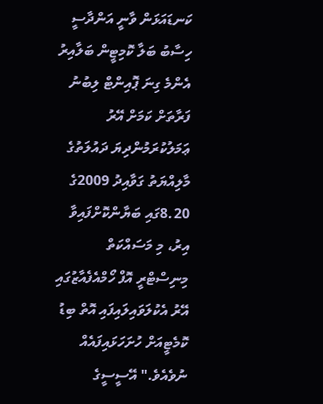ކަނޑައަޅަން ވާނީ އަންދާސީ ހިސާބު ބަލާ ކޮމިޓީން ބަލާއިރު އެންމެ ގިނަ ޕޮއިންޓް ލިބުނު ފަރާތަށް ކަމަށް އޭރު ޢަމަލުކުރަމުންދިޔަ ދައުލަތުގެ މާލިއްޔަތު ގަވާއިދު 2009ގެ 8.20ގައި ބަޔާންކޮށްފައިވާ އިރު، މި މަސައްކަތް މިނިސްޓްރީ އޮފް ހޯމްއެފެއާޒުގައި އޭރު އެކުލަވައިލައިފައި އޮތް ބިޑު ކޮމެޓީއަށް ހުށަހަޅައިފައެއް ނުވެއެވެ." އޭސީސީގެ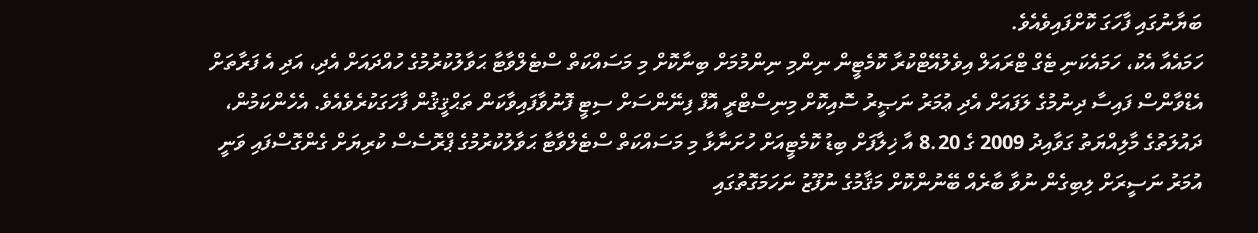ބަޔާނުގައި ފާހަގަ ކޮށްފައިވެއެވެ.
ހަމައެއާ އެކު، ހަމައެކަނި ޓެގް ޓްރައަލް އިވެލުއޭޓްކުރާ ކޮމެޓީން ނިންމި ނިންމުމަށް ބިނާކޮށް މި މަސައްކަތް ސްޓެލްވާޓާ ޙަވާލުކުރުމުގެ ހުއްދައަށް އެދި، އަދި އެ ފަރާތަށް އެޑްވާންސް ފައިސާ ދިނުމުގެ ލަފައަށް އެދި ޢުމަރު ނަޞީރު ސޮއިކޮށް މިނިސްޓްރީ އޮފް ފިނޭންސަށް ސިޓީ ފޮނުވާފައިވާކަން ތަޙްޤީޤުން ފާހަގަކުރެވެއެވެ. އެހެންކަމުން، ދައުލަތުގެ މާލިއްޔަތު ގަވާއިދު 2009 ގެ 8.20 އާ ޚިލާފަށް ބިޑު ކޮމެޓީއަށް ހުށަނާޅާ މި މަސައްކަތް ސްޓެލްވާޓާ ޙަވާލުކުރުމުގެ ޕްރޮސެސް ކުރިޔަށް ގެންގޮސްފައި ވަނީ އުމަރު ނަސީރަށް ލިބިގެން ނުވާ ބާރެއް ބޭނުންކޮށް މަޤާމުގެ ނުފޫޒު ނަހަމަގޮތުގައި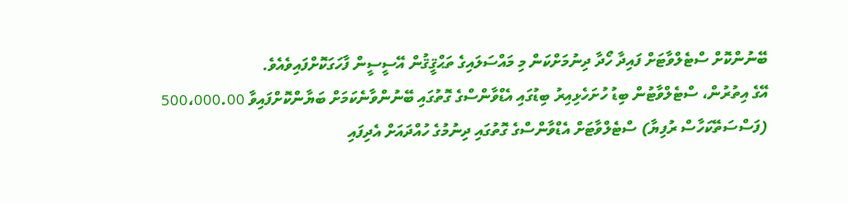ބޭނުންކޮށް ސްޓެލްވާޓަށް ފައިދާ ހޯދާ ދިނުމަށްކަން މި މައްސަލައިގެ ތަޙްޤީޤުން އޭސީސީން ފާހަގަކޮށްފައިވެއެވެ.
އޭގެ އިތުރުން، ސްޓެލްވާޓުން ބިޑު ހުށަހެޅިއިރު ބިޑުގައި އެޑްވާންސްގެ ގޮތުގައި ބޭނުންވާނެކަމަށް ބަޔާންކޮށްފައިވާ 500،000.00 (ފަސްސަތޭކަހާސް ރުފިޔާ) ސްޓެލްވާޓަށް އެޑްވާންސްގެ ގޮތުގައި ދިނުމުގެ ހުއްދައަށް އެދިފައި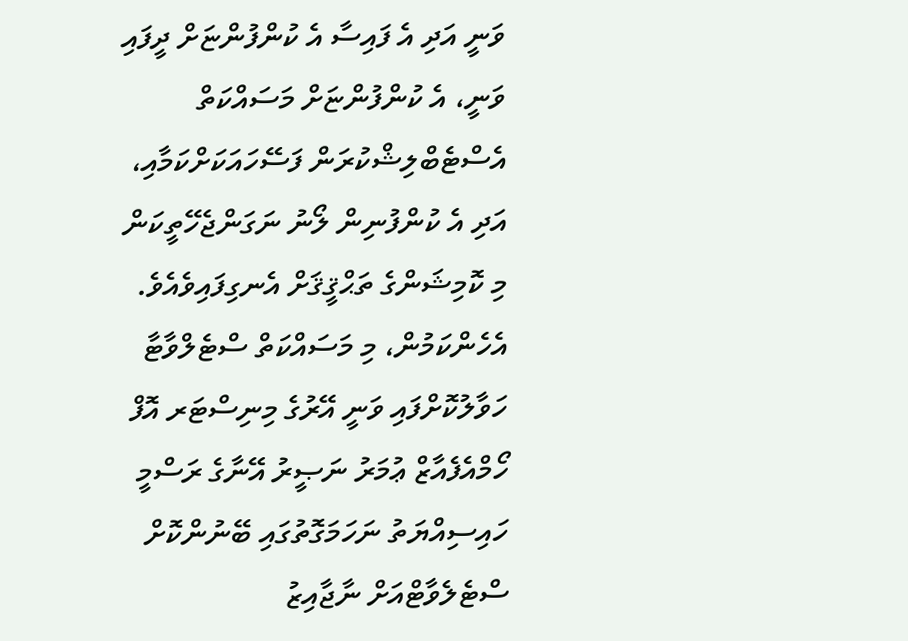ވަނީ އަދި އެ ފައިސާ އެ ކުންފުންޏަށް ދީފައި ވަނީ، އެ ކުންފުންޏަށް މަސައްކަތް އެސްޓެބްލިޝްކުރަން ފަސޭހައަކަށްކަމާއި، އަދި އެ ކުންފުނިން ލޯނު ނަގަންޖެހޭތީކަން މި ކޮމިޝަންގެ ތަޙްޤީޤަށް އެނގިފައިވެއެވެ. އެހެންކަމުން، މި މަސައްކަތް ސްޓެލްވާޓާ ހަވާލުކޮށްފައި ވަނީ އޭރުގެ މިނިސްޓަރ އޮފް ހޯމްއެފެއާޒް ޢުމަރު ނަޞީރު އޭނާގެ ރަސްމީ ހައިސިއްޔަތު ނަހަމަގޮތުގައި ބޭނުންކޮށް ސްޓެލެވާޓްއަށް ނާޖާއިޒު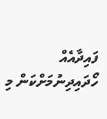ފައިދާއެއް ހޯދައިދިނުމަށްކަން މި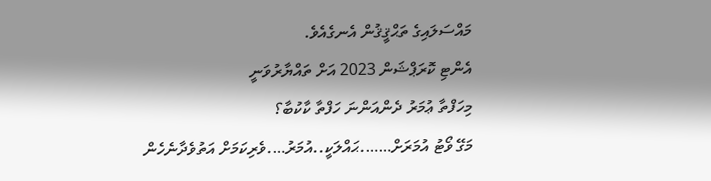މައްސަލައިގެ ތަޙްޤީޤުން އެނގެއެވެ.
އެންޓި ކޮރަޕްޝަން 2023 އަށް ތައްޔާރުވަނީ
މިހަފްތާ ޢުމަރު ދެންއަންނަ ހަފްތާ ކާކުބާ؟
މަގޭ ވޯޓު އުމަރަށް…….ޙައްލަކީ..އުމަރު….ވެރިކަމަށް އަތުވެދާނެހެން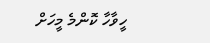ހީވާހާ ކޮންމެ މީހަށް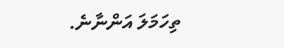ތިހަމަލަ އަންނާނެ.